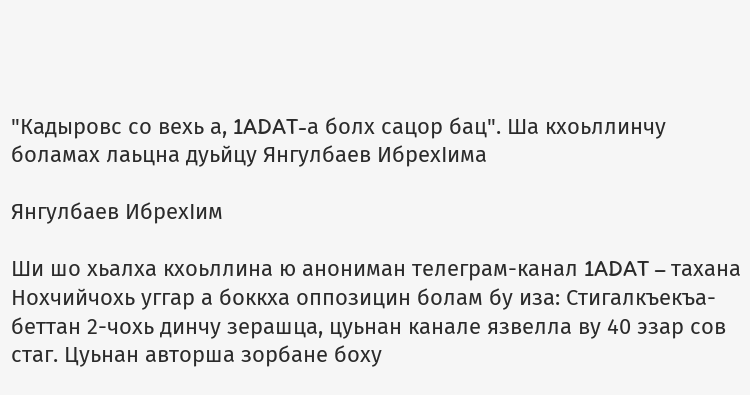"Кадыровс со вехь а, 1ADAT-а болх сацор бац". Ша кхоьллинчу боламах лаьцна дуьйцу Янгулбаев ИбрехIима

Янгулбаев ИбрехIим

Ши шо хьалха кхоьллина ю анониман телеграм-канал 1ADAT – тахана Нохчийчохь уггар а боккха оппозицин болам бу иза: Стигалкъекъа-беттан 2-чохь динчу зерашца, цуьнан канале язвелла ву 40 эзар сов стаг. Цуьнан авторша зорбане боху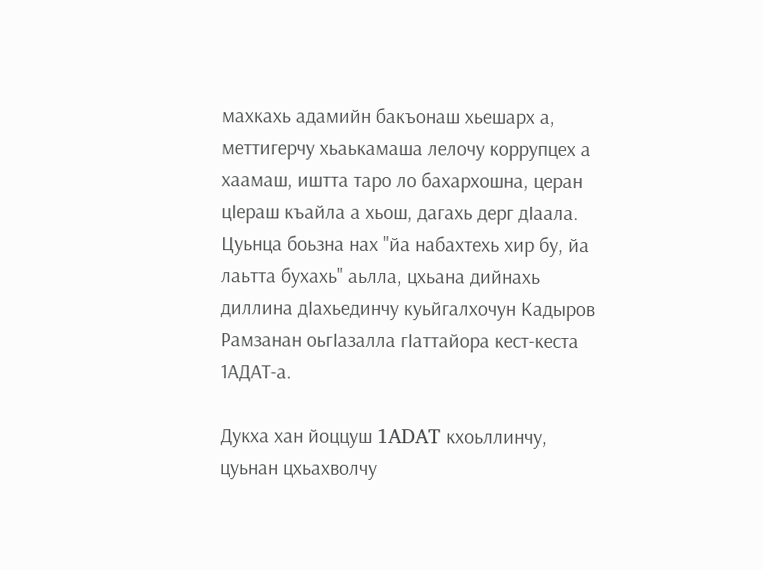махкахь адамийн бакъонаш хьешарх а, меттигерчу хьаькамаша лелочу коррупцех а хаамаш, иштта таро ло бахархошна, церан цIераш къайла а хьош, дагахь дерг дIаала. Цуьнца боьзна нах "йа набахтехь хир бу, йа лаьтта бухахь" аьлла, цхьана дийнахь диллина дIахьединчу куьйгалхочун Кадыров Рамзанан оьгIазалла гIаттайора кест-кеста 1АДАТ-а.

Дукха хан йоццуш 1ADAT кхоьллинчу, цуьнан цхьахволчу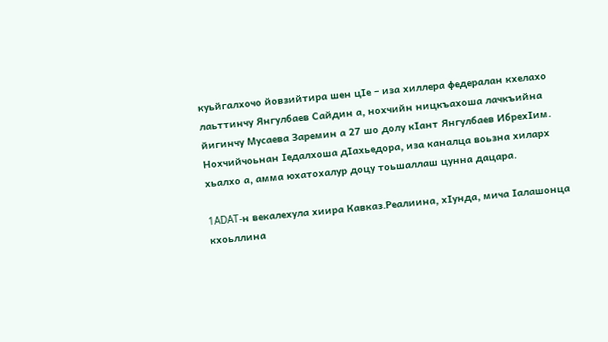куьйгалхочо йовзийтира шен цIе – иза хиллера федералан кхелахо лаьттинчу Янгулбаев Сайдин а, нохчийн ницкъахоша лачкъийна йигинчу Мусаева Заремин а 27 шо долу кIант Янгулбаев ИбрехIим. Нохчийчоьнан Iедалхоша дIахьедора, иза каналца воьзна хиларх хьалхо а, амма юхатохалур доцу тоьшаллаш цунна дацара.

1ADAT-н векалехула хиира Кавказ.Реалиина, хIунда, мича Iалашонца кхоьллина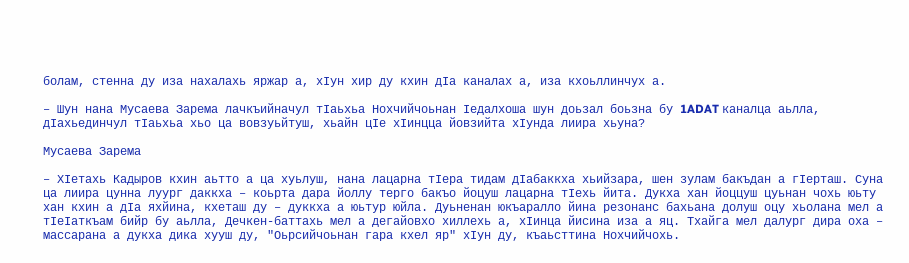болам, стенна ду иза нахалахь яржар а, хIун хир ду кхин дIа каналах а, иза кхоьллинчух а.

– Шун нана Мусаева Зарема лачкъийначул тIаьхьа Нохчийчоьнан Iедалхоша шун доьзал боьзна бу 1ADAT каналца аьлла, дIахьединчул тIаьхьа хьо ца вовзуьйтуш, хьайн цIе хIинцца йовзийта хIунда лиира хьуна?

Мусаева Зарема

– ХIетахь Кадыров кхин аьтто а ца хуьлуш, нана лацарна тIера тидам дIабаккха хьийзара, шен зулам бакъдан а гIерташ. Суна ца лиира цунна луург даккха – коьрта дара йоллу терго бакъо йоцуш лацарна тIехь йита. Дукха хан йоццуш цуьнан чохь юьту хан кхин а дIа яхйина, кхеташ ду – дуккха а юьтур юйла. Дуьненан юкъаралло йина резонанс бахьана долуш оцу хьолана мел а тIеIаткъам бийр бу аьлла, Дечкен-баттахь мел а дегайовхо хиллехь а, хIинца йисина иза а яц. Тхайга мел далург дира оха – массарана а дукха дика хууш ду, "Оьрсийчоьнан гара кхел яр" хIун ду, къаьсттина Нохчийчохь.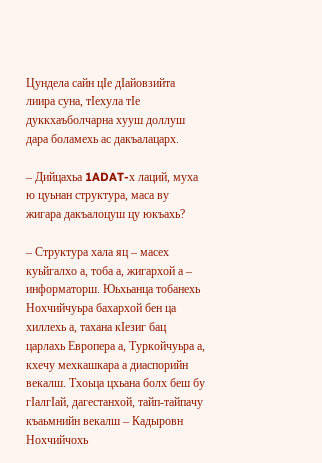Цундела сайн цIе дIайовзийта лиира суна, тIехула тIе дуккхаъболчарна хууш доллуш дара боламехь ас дакъалацарх.

– Дийцахьа 1ADAT-х лаций, муха ю цуьнан структура, маса ву жигара дакъалоцуш цу юкъахь?

– Структура хала яц – масех куьйгалхо а, тоба а, жигархой а – информаторш. Юьхьанца тобанехь Нохчийчуьра бахархой бен ца хиллехь а, тахана кIезиг бац царлахь Европера а, Туркойчуьра а, кхечу мехкашкара а диаспорийн векалш. Тхоьца цхьана болх беш бу гIалгIай, дагестанхой, тайп-тайпачу къаьмнийн векалш – Кадыровн Нохчийчохь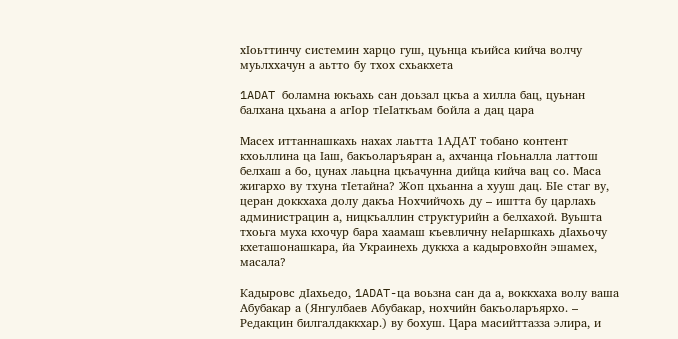хIоьттинчу системин харцо гуш, цуьнца къийса кийча волчу муьлххачун а аьтто бу тхох схьакхета

1ADAT боламна юкъахь сан доьзал цкъа а хилла бац, цуьнан балхана цхьана а агIор тIеIаткъам бойла а дац цара

Масех иттаннашкахь нахах лаьтта 1АДАТ тобано контент кхоьллина ца Iаш, бакъоларъяран а, ахчанца гIоьналла латтош белхаш а бо, цунах лаьцна цкъачунна дийца кийча вац со. Маса жигархо ву тхуна тIетайна? Жоп цхьанна а хууш дац. БIе стаг ву, церан доккхаха долу дакъа Нохчийчохь ду – иштта бу царлахь администрацин а, ницкъаллин структурийн а белхахой. Вуьшта тхоьга муха кхочур бара хаамаш къевличну неIаршкахь дIахьочу кхеташонашкара, йа Украинехь дуккха а кадыровхойн эшамех, масала?

Кадыровс дIахьедо, 1ADAT-ца воьзна сан да а, воккхаха волу ваша Абубакар а (Янгулбаев Абубакар, нохчийн бакъоларъярхо. – Редакцин билгалдаккхар.) ву бохуш. Цара масийттазза элира, и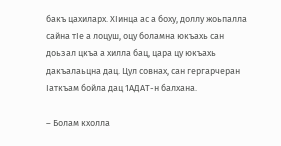бакъ цахиларх. ХIинца ас а боху, доллу жоьпалла сайна тIе а лоцуш, оцу боламна юкъахь сан доьзал цкъа а хилла бац, цара цу юкъахь дакъалаьцна дац. Цул совнах, сан гергарчеран Iаткъам бойла дац 1АДАТ-н балхана.

– Болам кхолла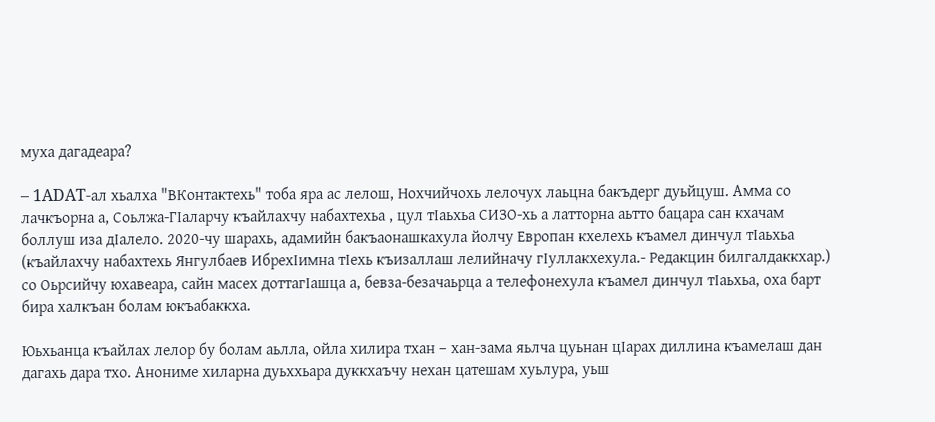муха дагадеара?

– 1ADAT-ал хьалха "ВКонтактехь" тоба яра ас лелош, Нохчийчохь лелочух лаьцна бакъдерг дуьйцуш. Амма со лачкъорна а, Соьлжа-ГIаларчу къайлахчу набахтехьа , цул тIаьхьа СИЗО-хь а латторна аьтто бацара сан кхачам боллуш иза дIалело. 2020-чу шарахь, адамийн бакъаонашкахула йолчу Европан кхелехь къамел динчул тIаьхьа (къайлахчу набахтехь Янгулбаев ИбрехIимна тIехь къизаллаш лелийначу гIуллакхехула.- Редакцин билгалдаккхар.) со Оьрсийчу юхавеара, сайн масех доттагIашца а, бевза-безачаьрца а телефонехула къамел динчул тIаьхьа, оха барт бира халкъан болам юкъабаккха.

Юьхьанца къайлах лелор бу болам аьлла, ойла хилира тхан – хан-зама яьлча цуьнан цIарах диллина къамелаш дан дагахь дара тхо. Анониме хиларна дуьххьара дуккхаъчу нехан цатешам хуьлура, уьш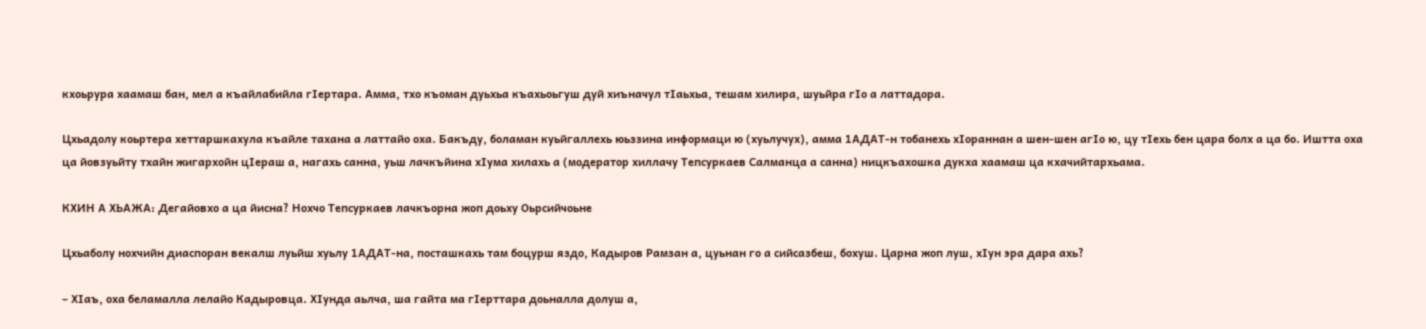кхоьрура хаамаш бан, мел а къайлабийла гIертара. Амма, тхо къоман дуьхьа къахьоьгуш дуй хиъначул тIаьхьа, тешам хилира, шуьйра гIо а латтадора.

Цхьадолу коьртера хеттаршкахула къайле тахана а латтайо оха. Бакъду, боламан куьйгаллехь юьззина информаци ю (хуьлучух), амма 1АДАТ-н тобанехь хIораннан а шен-шен агIо ю, цу тIехь бен цара болх а ца бо. Иштта оха ца йовзуьйту тхайн жигархойн цIераш а, нагахь санна, уьш лачкъйина хIума хилахь а (модератор хиллачу Тепсуркаев Салманца а санна) ницкъахошка дукха хаамаш ца кхачийтархьама.

КХИН А ХЬАЖА: Дегайовхо а ца йисна? Нохчо Тепсуркаев лачкъорна жоп доьху Оьрсийчоьне

Цхьаболу нохчийн диаспоран векалш луьйш хуьлу 1АДАТ-на, посташкахь там боцурш яздо, Кадыров Рамзан а, цуьнан го а сийсазбеш, бохуш. Царна жоп луш, хIун эра дара ахь?

– ХIаъ, оха беламалла лелайо Кадыровца. ХIунда аьлча, ша гайта ма гIерттара доьналла долуш а,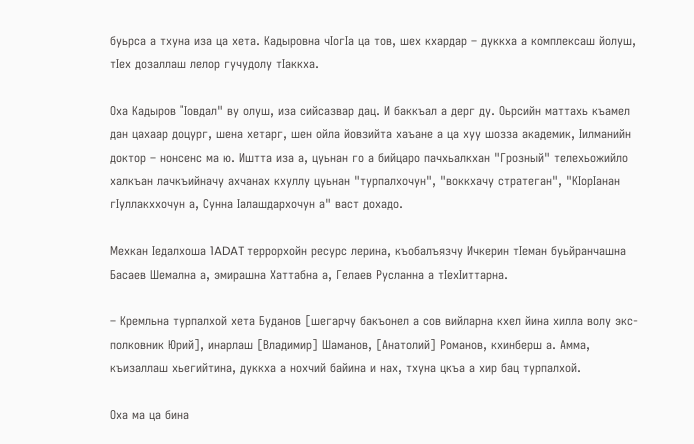буьрса а тхуна иза ца хета. Кадыровна чIогIа ца тов, шех кхардар – дуккха а комплексаш йолуш, тIех дозаллаш лелор гучудолу тIаккха.

Оха Кадыров "Iовдал" ву олуш, иза сийсазвар дац. И баккъал а дерг ду. Оьрсийн маттахь къамел дан цахаар доцург, шена хетарг, шен ойла йовзийта хаъане а ца хуу шозза академик, Iилманийн доктор – нонсенс ма ю. Иштта иза а, цуьнан го а бийцаро пачхьалкхан "Грозный" телехьожийло халкъан лачкъийначу ахчанах кхуллу цуьнан "турпалхочун", "воккхачу стратеган", "КIорIанан гIуллакххочун а, Сунна Iалашдархочун а" васт дохадо.

Мехкан Iедалхоша 1ADAT террорхойн ресурс лерина, къобалъязчу Ичкерин тIеман буьйранчашна Басаев Шемална а, эмирашна Хаттабна а, Гелаев Русланна а тIехIиттарна.

– Кремльна турпалхой хета Буданов [шегарчу бакъонел а сов вийларна кхел йина хилла волу экс-полковник Юрий], инарлаш [Владимир] Шаманов, [Анатолий] Романов, кхинберш а. Амма, къизаллаш хьегийтина, дуккха а нохчий байина и нах, тхуна цкъа а хир бац турпалхой.

Оха ма ца бина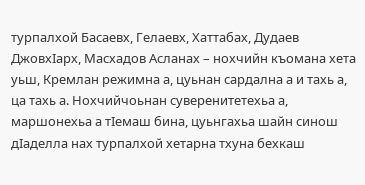турпалхой Басаевх, Гелаевх, Хаттабах, Дудаев ДжовхIарх, Масхадов Асланах – нохчийн къомана хета уьш, Кремлан режимна а, цуьнан сардална а и тахь а, ца тахь а. Нохчийчоьнан суверенитетехьа а, маршонехьа а тIемаш бина, цуьнгахьа шайн синош дIаделла нах турпалхой хетарна тхуна бехкаш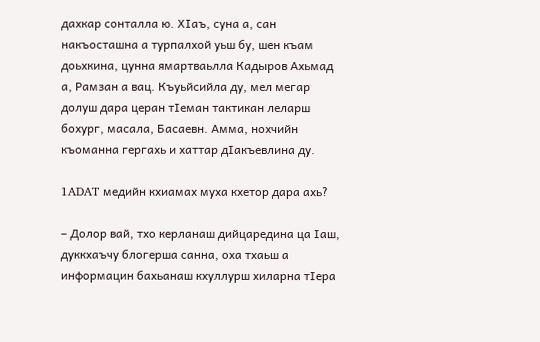дахкар сонталла ю. ХIаъ, суна а, сан накъосташна а турпалхой уьш бу, шен къам доьхкина, цунна ямартваьлла Кадыров Ахьмад а, Рамзан а вац. Къуьйсийла ду, мел мегар долуш дара церан тIеман тактикан леларш бохург, масала, Басаевн. Амма, нохчийн къоманна гергахь и хаттар дIакъевлина ду.

1ADAT медийн кхиамах муха кхетор дара ахь?

– Долор вай, тхо керланаш дийцаредина ца Iаш, дуккхаъчу блогерша санна, оха тхаьш а информацин бахьанаш кхуллурш хиларна тIера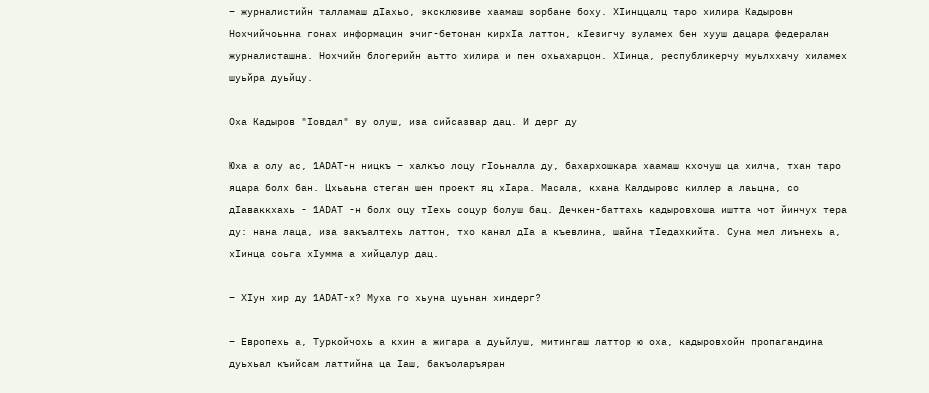– журналистийн талламаш дIахьо, эксклюзиве хаамаш зорбане боху. ХIинццалц таро хилира Кадыровн Нохчийчоьнна гонах информацин эчиг-бетонан кирхIа латтон, кIезигчу зуламех бен хууш дацара федералан журналисташна. Нохчийн блогерийн аьтто хилира и пен охьахарцон. ХIинца, республикерчу муьлххачу хиламех шуьйра дуьйцу.

Оха Кадыров "Iовдал" ву олуш, иза сийсазвар дац. И дерг ду

Юха а олу ас, 1ADAT-н ницкъ – халкъо лоцу гIоьналла ду, бахархошкара хаамаш кхочуш ца хилча, тхан таро яцара болх бан. Цхьаьна стеган шен проект яц хIара. Масала, кхана Калдыровс киллер а лаьцна, со дIаваккхахь - 1ADAT -н болх оцу тIехь соцур болуш бац. Дечкен-баттахь кадыровхоша иштта чот йинчух тера ду: нана лаца, иза закъалтехь латтон, тхо канал дIа а къевлина, шайна тIедахкийта. Суна мел лиънехь а, хIинца соьга хIумма а хийцалур дац.

– ХIун хир ду 1ADAT-х? Муха го хьуна цуьнан хиндерг?

– Европехь а, Туркойчохь а кхин а жигара а дуьйлуш, митингаш латтор ю оха, кадыровхойн пропагандина дуьхьал къийсам латтийна ца Iаш, бакъоларъяран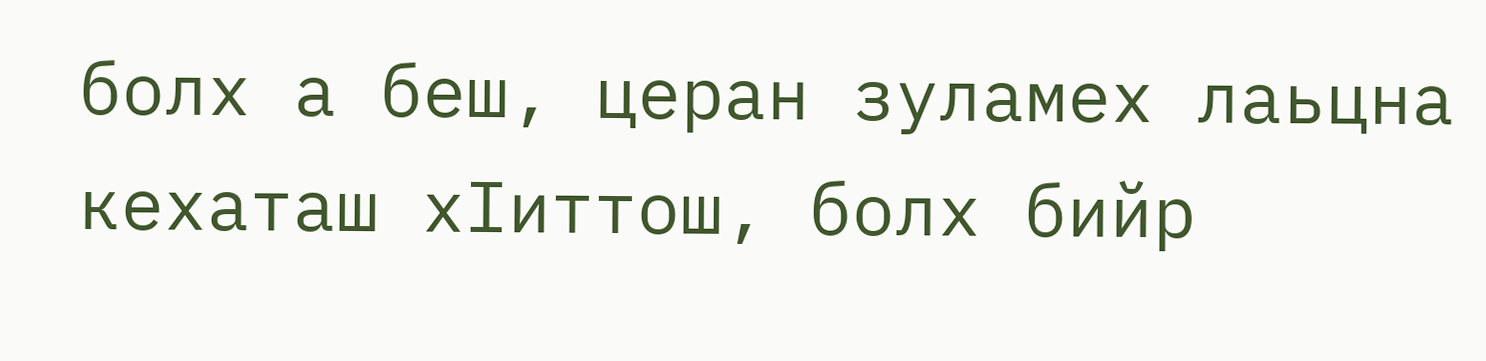болх а беш, церан зуламех лаьцна кехаташ хIиттош, болх бийр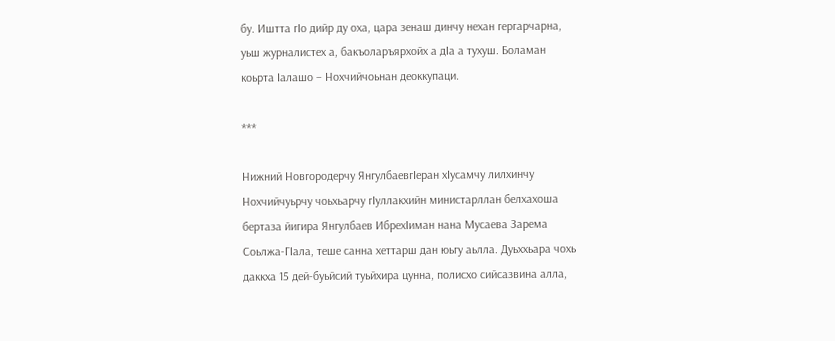бу. Иштта гIо дийр ду оха, цара зенаш динчу нехан гергарчарна, уьш журналистех а, бакъоларъярхойх а дIа а тухуш. Боламан коьрта Iалашо – Нохчийчоьнан деоккупаци.

***

Нижний Новгородерчу ЯнгулбаевгIеран хIусамчу лилхинчу Нохчийчуьрчу чоьхьарчу гIуллакхийн министарллан белхахоша бертаза йигира Янгулбаев ИбрехIиман нана Мусаева Зарема Соьлжа-ГIала, теше санна хеттарш дан юьгу аьлла. Дуьххьара чохь даккха 15 дей-буьйсий туьйхира цунна, полисхо сийсазвина алла,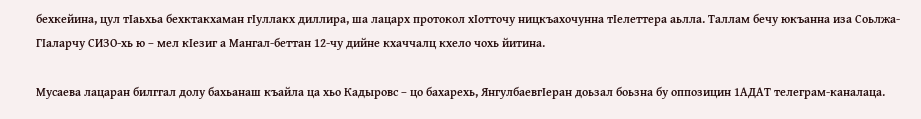бехкейина, цул тIаьхьа бехктакхаман гIуллакх диллира, ша лацарх протокол хIотточу ницкъахочунна тIелеттера аьлла. Таллам бечу юкъанна иза Соьлжа-ГIаларчу СИЗО-хь ю – мел кIезиг а Мангал-беттан 12-чу дийне кхаччалц кхело чохь йитина.

Мусаева лацаран билггал долу бахьанаш къайла ца хьо Кадыровс – цо бахарехь, ЯнгулбаевгIеран доьзал боьзна бу оппозицин 1АДАТ телеграм-каналаца.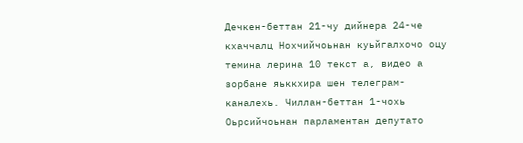Дечкен-беттан 21-чу дийнера 24-че кхаччалц Нохчийчоьнан куьйгалхочо оцу темина лерина 10 текст а, видео а зорбане яьккхира шен телеграм-каналехь. Чиллан-беттан 1-чохь Оьрсийчоьнан парламентан депутато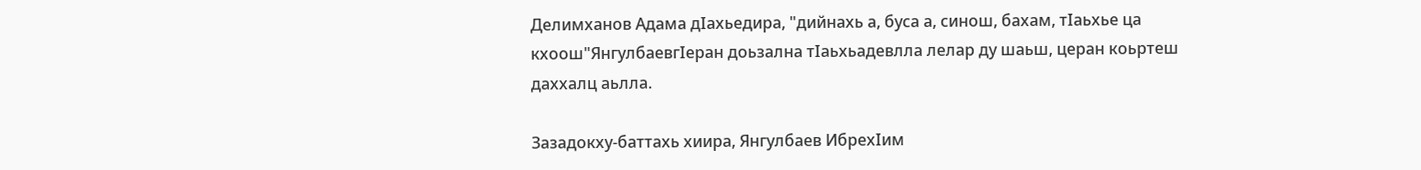Делимханов Адама дIахьедира, "дийнахь а, буса а, синош, бахам, тIаьхье ца кхоош"ЯнгулбаевгIеран доьзална тIаьхьадевлла лелар ду шаьш, церан коьртеш даххалц аьлла.

Зазадокху-баттахь хиира, Янгулбаев ИбрехIим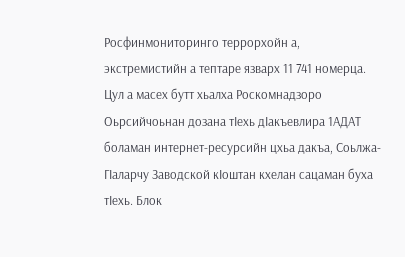Росфинмониторинго террорхойн а, экстремистийн а тептаре язварх 11 741 номерца. Цул а масех бутт хьалха Роскомнадзоро Оьрсийчоьнан дозана тIехь дIакъевлира 1АДАТ боламан интернет-ресурсийн цхьа дакъа, Соьлжа-ГIаларчу Заводской кIоштан кхелан сацаман буха тIехь. Блок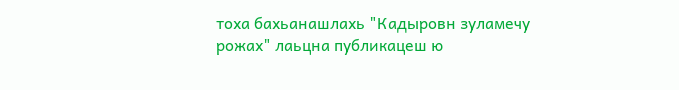тоха бахьанашлахь "Кадыровн зуламечу рожах" лаьцна публикацеш ю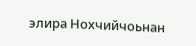элира Нохчийчоьнан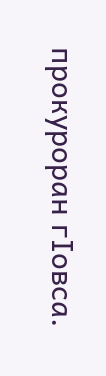прокуроран гIовса.